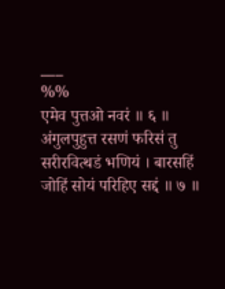___
%%
एमेव पुत्तओ नवरं ॥ ६ ॥ अंगुलपुहुत्त रसणं फरिसं तु सरीरवित्थडं भणियं । बारसहिं जोहिं सोयं परिहिए सद्दं ॥ ७ ॥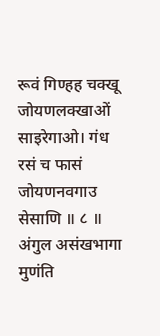रूवं गिण्हह चक्खू जोयणलक्खाओं साइरेगाओ। गंध रसं च फासं जोयणनवगाउ सेसाणि ॥ ८ ॥ अंगुल असंखभागा मुणंति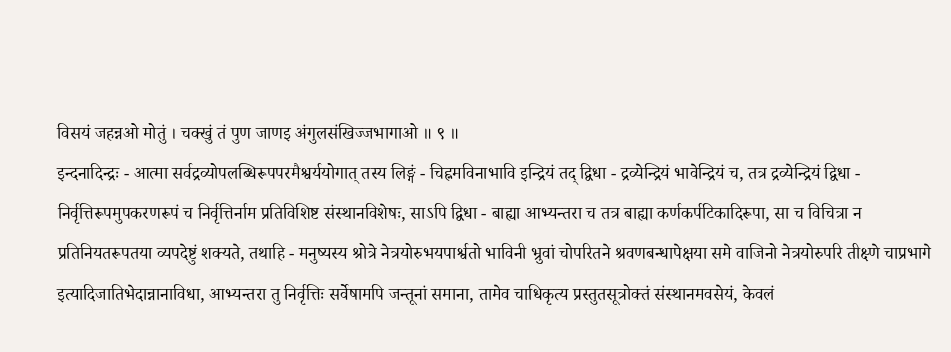विसयं जहन्नओ मोतुं । चक्खुं तं पुण जाणइ अंगुलसंखिज्जभागाओ ॥ ९ ॥
इन्दनादिन्द्रः - आत्मा सर्वद्रव्योपलब्धिरूपपरमैश्वर्ययोगात् तस्य लिङ्गं - चिह्नमविनाभावि इन्द्रियं तद् द्विधा - द्रव्येन्द्रियं भावेन्द्रियं च, तत्र द्रव्येन्द्रियं द्विधा - निर्वृत्तिरूपमुपकरणरूपं च निर्वृत्तिर्नाम प्रतिविशिष्ट संस्थानविशेषः, साऽपि द्विधा - बाह्या आभ्यन्तरा च तत्र बाह्या कर्णकर्पटिकादिरूपा, सा च विचित्रा न प्रतिनियतरूपतया व्यपदेष्टुं शक्यते, तथाहि - मनुष्यस्य श्रोत्रे नेत्रयोरुभयपार्श्वतो भाविनी भ्रुवां चोपरितने श्रवणबन्धापेक्षया समे वाजिनो नेत्रयोरुपरि तीक्ष्णे चाप्रभागे इत्यादिजातिभेदान्नानाविधा, आभ्यन्तरा तु निर्वृत्तिः सर्वेषामपि जन्तूनां समाना, तामेव चाधिकृत्य प्रस्तुतसूत्रोक्तं संस्थानमवसेयं, केवलं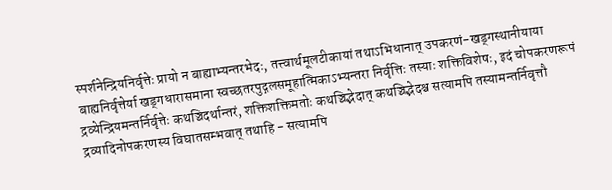स्पर्शनेन्द्रियनिर्वृत्तेः प्रायो न बाह्याभ्यन्तरभेदः, तत्त्वार्थमूलटीकायां तथाऽभिधानात् उपकरणं-खड्गस्थानीयाया बाह्यनिर्वृत्तेर्या खड्गधारासमाना स्वच्छतरपुद्गलसमूहात्मिकाऽभ्यन्तरा निर्वृत्तिः तस्याः शक्तिविशेषः, इदं चोपकरणरूपं द्रव्येन्द्रियमन्तर्निर्वृत्तेः कथञ्चिदर्थान्तरं, शक्तिशक्तिमतोः कथञ्चिद्भेदात् कथञ्चिद्भेदश्च सत्यामपि तस्यामन्तर्निवृत्तौ द्रव्यादिनोपकरणस्य विघातसम्भवात् तथाहि - सत्यामपि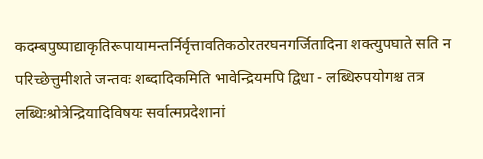कदम्बपुष्पाद्याकृतिरूपायामन्तर्निर्वृत्तावतिकठोरतरघनगर्जितादिना शक्त्युपघाते सति न परिच्छेत्तुमीशते जन्तवः शब्दादिकमिति भावेन्द्रियमपि द्विधा - लब्धिरुपयोगश्च तत्र लब्धिःश्रोत्रेन्द्रियादिविषयः सर्वात्मप्रदेशानां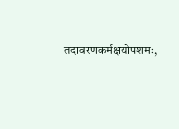तदावरणकर्मक्षयोपशमः,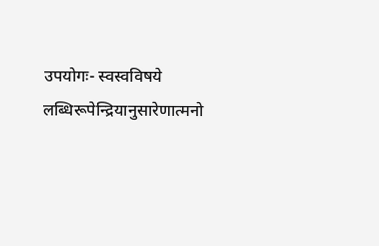उपयोगः- स्वस्वविषये लब्धिरूपेन्द्रियानुसारेणात्मनो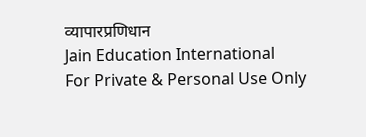व्यापारप्रणिधान
Jain Education International
For Private & Personal Use Only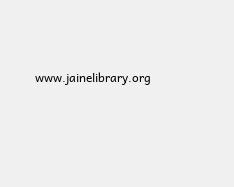www.jainelibrary.org